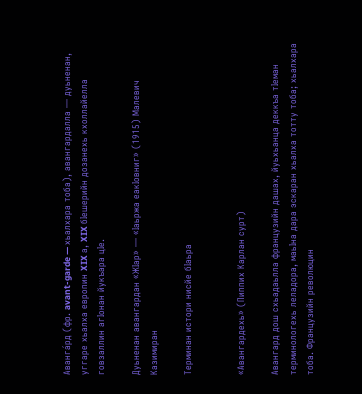Аванга́рд (фр. avant-garde — хьалхара тоба), авангардалла — дуьненан, уггаре хьалха европин XIX а, XIX бӀешерийн дозанехь кхоллайелла говзаллин агӀонан йукъара цӀе.

Дуьненан авангардан «ЖӀар» — «Ӏаьржа еакӀовниг» (1915) Малевич Казимиран

Терминан истори нисйе бӀаьра


«Авангардехь» (Пиппих Карлан сурт)

Авангард дош схьадаьлла французийн дашах, йуьхьанца деккъа тӀеман терминологехь леладора, маьӀна дара эскаран хьалха тотту тоба; хьалхара тоба. Французийн революцин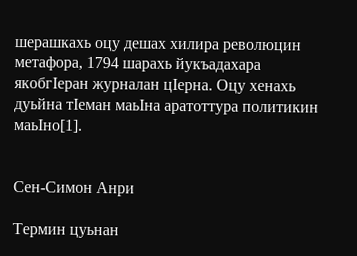шерашкахь оцу дешах хилира революцин метафора, 1794 шарахь йукъадахара якобгӀеран журналан цӀерна. Оцу хенахь дуьйна тӀеман маьӀна аратоттура политикин маьӀно[1].


Сен-Симон Анри

Термин цуьнан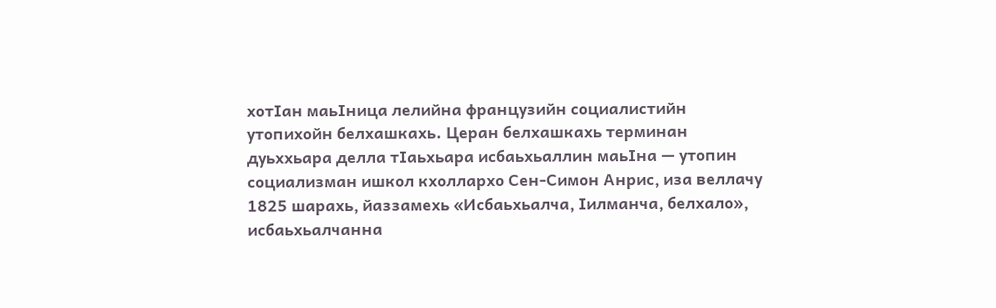хотӀан маьӀница лелийна французийн социалистийн утопихойн белхашкахь. Церан белхашкахь терминан дуьххьара делла тӀаьхьара исбаьхьаллин маьӀна — утопин социализман ишкол кхоллархо Сен-Симон Анрис, иза веллачу 1825 шарахь, йаззамехь «Исбаьхьалча, Ӏилманча, белхало», исбаьхьалчанна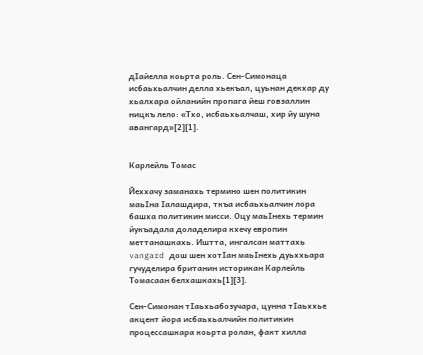дӀайелла коьрта роль. Сен-Симонаца исбаьхьалчин делла хьекъал, цуьнан декхар ду хьалхара ойланийн пропага йеш говзаллин ницкъ лело: «Тхо, исбаьхьалчаш, хир йу шуна авангард»[2][1].


Карлейль Томас

Йеххачу заманахь термино шен политикин маьӀна Ӏалашдира, ткъа исбаьхьалчин лора башха политикин мисси. Оцу маьӀнехь термин йукъадала доладелира кхечу европин меттанашкахь. Иштта, ингалсан маттахь vangard дош шен хотӀан маьӀнехь дуьххьара гучуделира британин историкан Карлейль Томасаан белхашкахь[1][3].

Сен-Симонан тӀаьхьабозучара, цунна тӀаьххье акцент йора исбаьхьалчийн политикин процессашкара коьрта ролан, факт хилла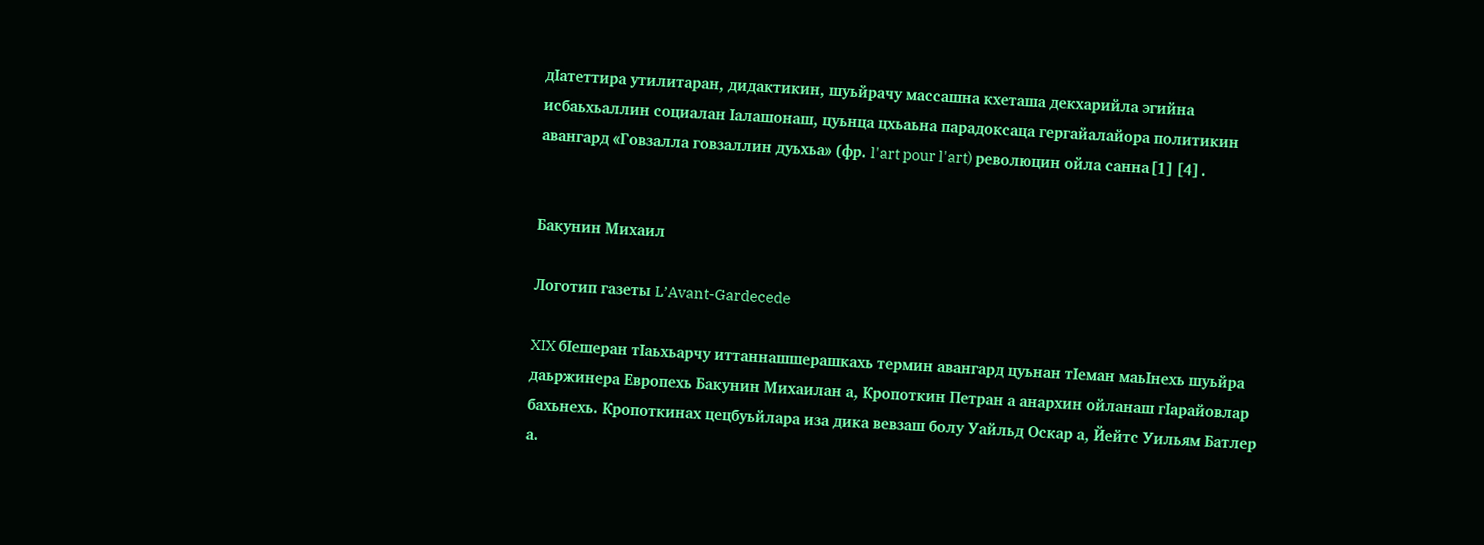дӀатеттира утилитаран, дидактикин, шуьйрачу массашна кхеташа декхарийла эгийна исбаьхьаллин социалан Ӏалашонаш, цуьнца цхьаьна парадоксаца гергайалайора политикин авангард «Говзалла говзаллин дуьхьа» (фр. l'art pour l'art) революцин ойла санна[1][4].


Бакунин Михаил

Логотип газеты L’Avant-Gardecede

XIX бӀешеран тӀаьхьарчу иттаннашшерашкахь термин авангард цуьнан тӀеман маьӀнехь шуьйра даьржинера Европехь Бакунин Михаилан а, Кропоткин Петран а анархин ойланаш гӀарайовлар бахьнехь. Кропоткинах цецбуьйлара иза дика вевзаш болу Уайльд Оскар а, Йейтс Уильям Батлер а.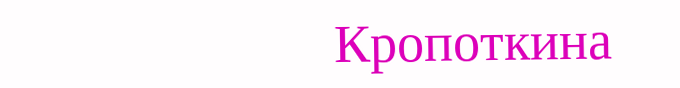Кропоткина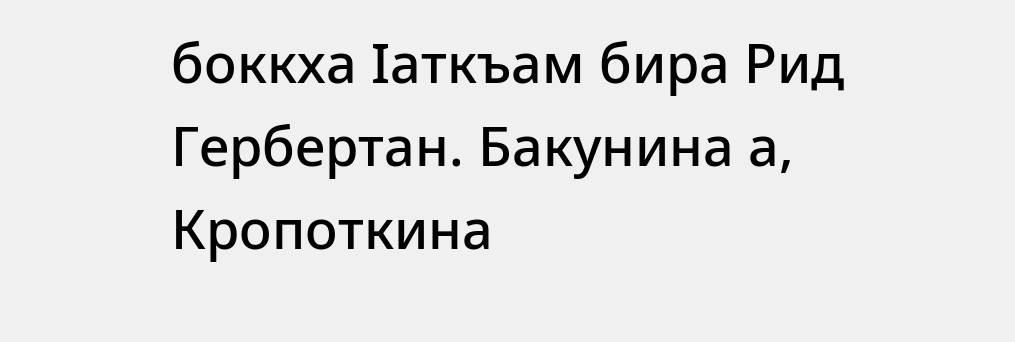боккха Ӏаткъам бира Рид Гербертан. Бакунина а, Кропоткина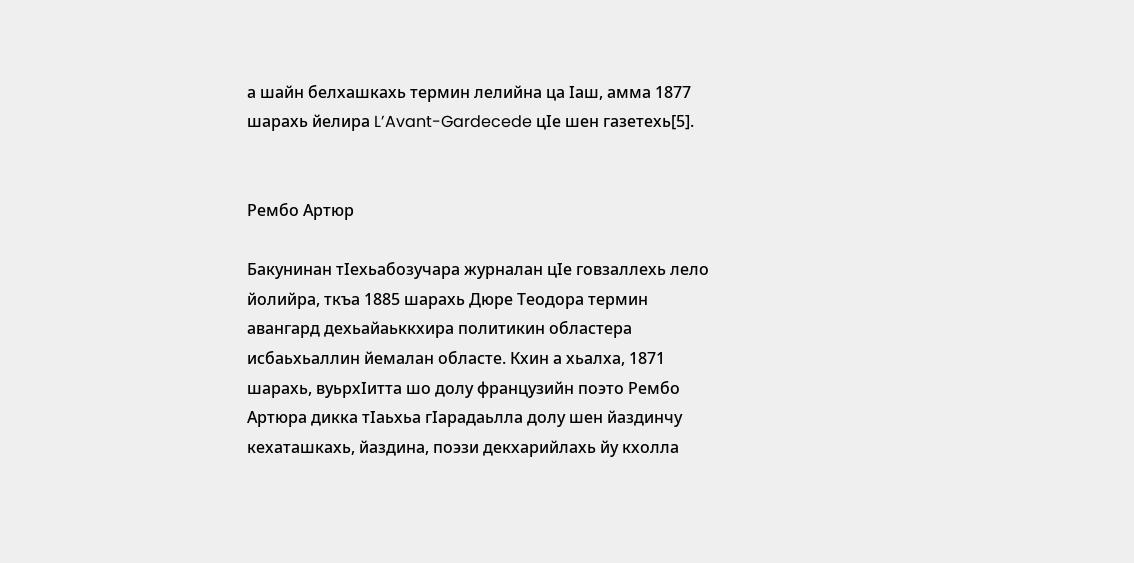а шайн белхашкахь термин лелийна ца Ӏаш, амма 1877 шарахь йелира L’Avant-Gardecede цӀе шен газетехь[5].


Рембо Артюр

Бакунинан тӀехьабозучара журналан цӀе говзаллехь лело йолийра, ткъа 1885 шарахь Дюре Теодора термин авангард дехьайаьккхира политикин областера исбаьхьаллин йемалан областе. Кхин а хьалха, 1871 шарахь, вуьрхӀитта шо долу французийн поэто Рембо Артюра дикка тӀаьхьа гӀарадаьлла долу шен йаздинчу кехаташкахь, йаздина, поэзи декхарийлахь йу кхолла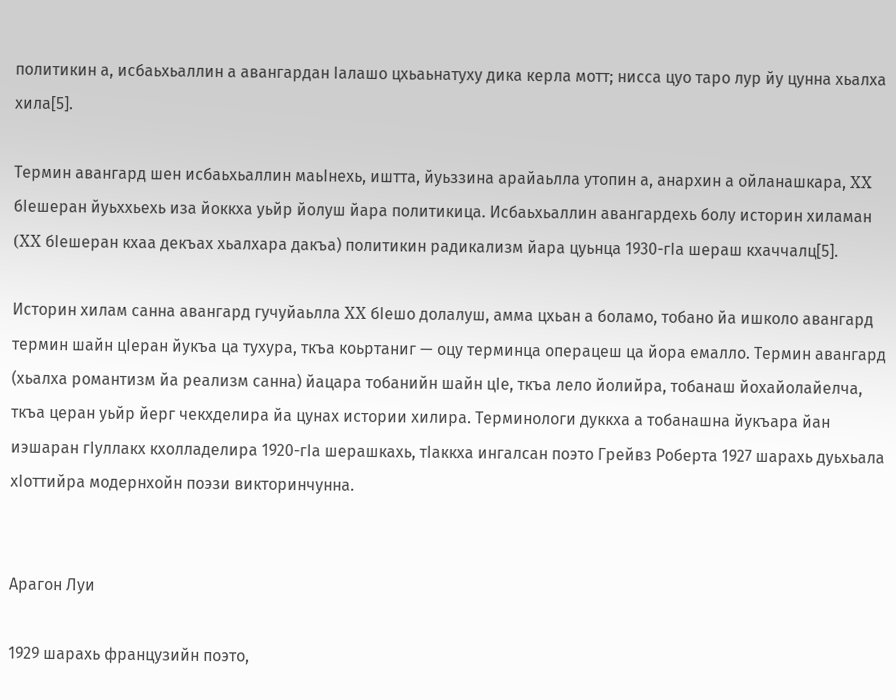политикин а, исбаьхьаллин а авангардан Ӏалашо цхьаьнатуху дика керла мотт; нисса цуо таро лур йу цунна хьалха хила[5].

Термин авангард шен исбаьхьаллин маьӀнехь, иштта, йуьззина арайаьлла утопин а, анархин а ойланашкара, XX бӀешеран йуьххьехь иза йоккха уьйр йолуш йара политикица. Исбаьхьаллин авангардехь болу историн хиламан (XX бӀешеран кхаа декъах хьалхара дакъа) политикин радикализм йара цуьнца 1930-гӀа шераш кхаччалц[5].

Историн хилам санна авангард гучуйаьлла XX бӀешо долалуш, амма цхьан а боламо, тобано йа ишколо авангард термин шайн цӀеран йукъа ца тухура, ткъа коьртаниг — оцу терминца операцеш ца йора емалло. Термин авангард (хьалха романтизм йа реализм санна) йацара тобанийн шайн цӀе, ткъа лело йолийра, тобанаш йохайолайелча, ткъа церан уьйр йерг чекхделира йа цунах истории хилира. Терминологи дуккха а тобанашна йукъара йан иэшаран гӀуллакх кхолладелира 1920-гӀа шерашкахь, тӀаккха ингалсан поэто Грейвз Роберта 1927 шарахь дуьхьала хӀоттийра модернхойн поэзи викторинчунна.


Арагон Луи

1929 шарахь французийн поэто,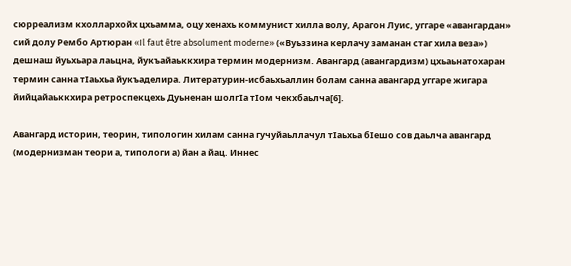сюрреализм кхоллархойх цхьамма, оцу хенахь коммунист хилла волу, Арагон Луис, уггаре «авангардан» сий долу Рембо Артюран «Il faut être absolument moderne» («Вуьззина керлачу заманан стаг хила веза») дешнаш йуьхьара лаьцна, йукъайаьккхира термин модернизм. Авангард (авангардизм) цхьаьнатохаран термин санна тӀаьхьа йукъаделира. Литературин-исбаьхьаллин болам санна авангард уггаре жигара йийцайаьккхира ретроспекцехь Дуьненан шолгӀа тӀом чекхбаьлча[6].

Авангард историн, теорин, типологин хилам санна гучуйаьллачул тӀаьхьа бӀешо сов даьлча авангард (модернизман теори а, типологи а) йан а йац. Иннес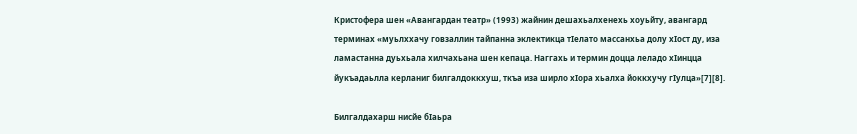Кристофера шен «Авангардан театр» (1993) жайнин дешахьалхенехь хоуьйту, авангард терминах «муьлххачу говзаллин тайпанна эклектикца тӀелато массанхьа долу хӀост ду, иза ламастанна дуьхьала хилчахьана шен кепаца. Наггахь и термин доцца леладо хӀинцца йукъадаьлла керланиг билгалдоккхуш, ткъа иза ширло хӀора хьалха йоккхучу гӀулца»[7][8].

Билгалдахарш нисйе бӀаьра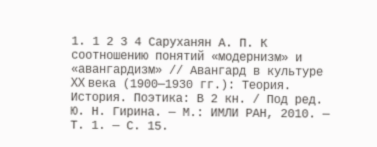1. 1 2 3 4 Саруханян А. П. К соотношению понятий «модернизм» и «авангардизм» // Авангард в культуре XX века (1900—1930 гг.): Теория. История. Поэтика: В 2 кн. / Под ред. Ю. Н. Гирина. — М.: ИМЛИ РАН, 2010. — Т. 1. — С. 15.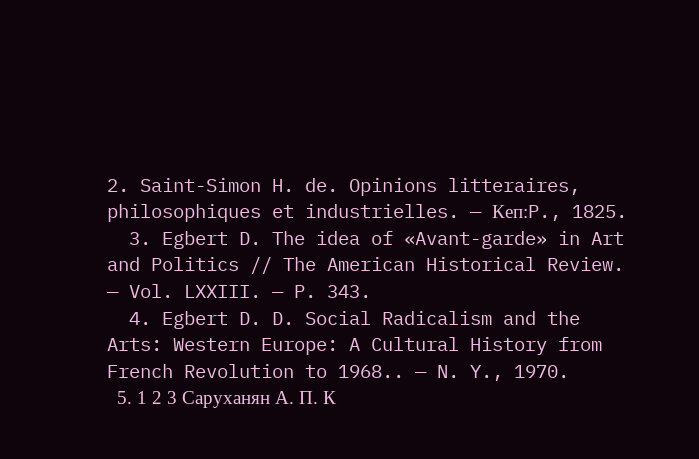2. Saint-Simon H. de. Opinions litteraires, philosophiques et industrielles. — Кеп:P., 1825.
  3. Egbert D. The idea of «Avant-garde» in Art and Politics // The American Historical Review. — Vol. LXXIII. — P. 343.
  4. Egbert D. D. Social Radicalism and the Arts: Western Europe: A Cultural History from French Revolution to 1968.. — N. Y., 1970.
  5. 1 2 3 Саруханян А. П. К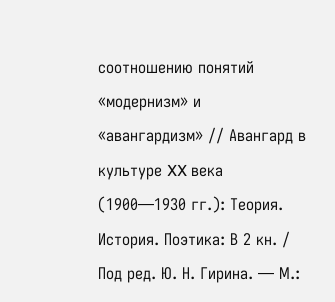соотношению понятий «модернизм» и «авангардизм» // Авангард в культуре XX века (1900—1930 гг.): Теория. История. Поэтика: В 2 кн. / Под ред. Ю. Н. Гирина. — М.: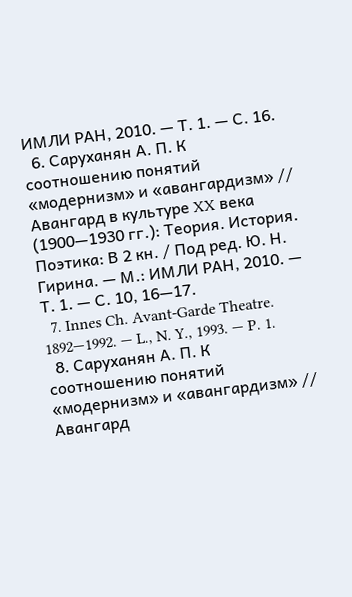ИМЛИ РАН, 2010. — Т. 1. — С. 16.
  6. Саруханян А. П. К соотношению понятий «модернизм» и «авангардизм» // Авангард в культуре XX века (1900—1930 гг.): Теория. История. Поэтика: В 2 кн. / Под ред. Ю. Н. Гирина. — М.: ИМЛИ РАН, 2010. — Т. 1. — С. 10, 16—17.
  7. Innes Ch. Avant-Garde Theatre. 1892—1992. — L., N. Y., 1993. — P. 1.
  8. Саруханян А. П. К соотношению понятий «модернизм» и «авангардизм» // Авангард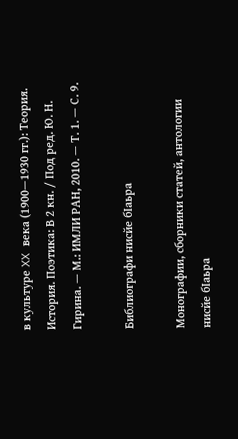в культуре XX века (1900—1930 гг.): Теория. История. Поэтика: В 2 кн. / Под ред. Ю. Н. Гирина. — М.: ИМЛИ РАН, 2010. — Т. 1. — С. 9.

Библиографи нисйе бӀаьра

Монографии, сборники статей, антологии нисйе бӀаьра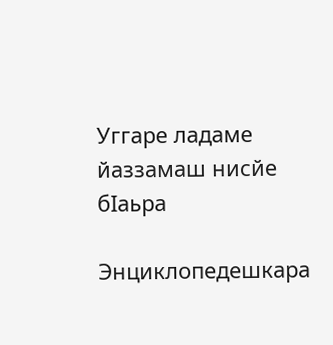Уггаре ладаме йаззамаш нисйе бӀаьра

Энциклопедешкара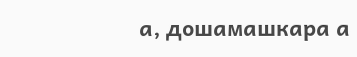а, дошамашкара а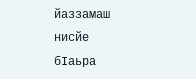йаззамаш нисйе бӀаьра